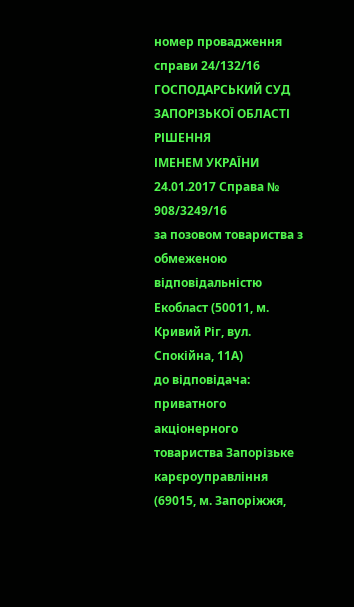номер провадження справи 24/132/16
ГОСПОДАРСЬКИЙ СУД ЗАПОРІЗЬКОЇ ОБЛАСТІ
РІШЕННЯ
ІМЕНЕМ УКРАЇНИ
24.01.2017 Справа № 908/3249/16
за позовом товариства з обмеженою відповідальністю Екобласт (50011, м. Кривий Ріг, вул. Спокійна, 11А)
до відповідача: приватного акціонерного товариства Запорізьке карєроуправління (69015, м. Запоріжжя,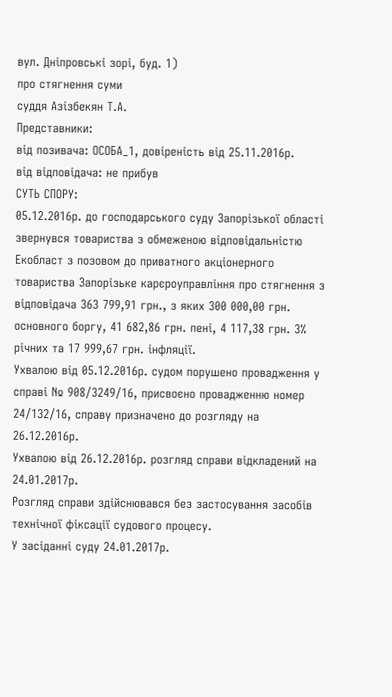вул. Дніпровські зорі, буд. 1)
про стягнення суми
суддя Азізбекян Т.А.
Представники:
від позивача: ОСОБА_1, довіреність від 25.11.2016р.
від відповідача: не прибув
СУТЬ СПОРУ:
05.12.2016р. до господарського суду Запорізької області звернувся товариства з обмеженою відповідальністю Екобласт з позовом до приватного акціонерного товариства Запорізьке карєроуправління про стягнення з відповідача 363 799,91 грн., з яких 300 000,00 грн. основного боргу, 41 682,86 грн. пені, 4 117,38 грн. 3% річних та 17 999,67 грн. інфляції.
Ухвалою від 05.12.2016р. судом порушено провадження у справі № 908/3249/16, присвоєно провадженню номер 24/132/16, справу призначено до розгляду на 26.12.2016р.
Ухвалою від 26.12.2016р. розгляд справи відкладений на 24.01.2017р.
Розгляд справи здійснювався без застосування засобів технічної фіксації судового процесу.
У засіданні суду 24.01.2017р.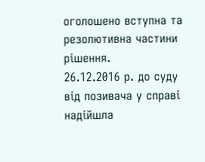оголошено вступна та резолютивна частини рішення.
26.12.2016 р. до суду від позивача у справі надійшла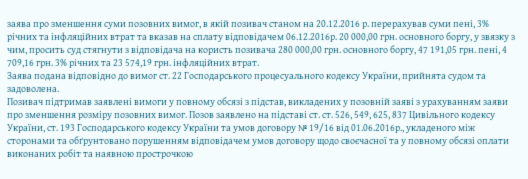заява про зменшення суми позовних вимог, в якій позивач станом на 20.12.2016 р. перерахував суми пені, 3% річних та інфляційних втрат та вказав на сплату відповідачем 06.12.2016р. 20 000,00 грн. основного боргу, у звязку з чим, просить суд стягнути з відповідача на користь позивача 280 000,00 грн. основного боргу, 47 191,05 грн. пені, 4 709,16 грн. 3% річних та 23 574,19 грн. інфляційних втрат.
Заява подана відповідно до вимог ст. 22 Господарського процесуального кодексу України, прийнята судом та задоволена.
Позивач підтримав заявлені вимоги у повному обсязі з підстав, викладених у позовній заяві з урахуванням заяви про зменшення розміру позовних вимог. Позов заявлено на підставі ст. ст. 526, 549, 625, 837 Цивільного кодексу України, ст. 193 Господарського кодексу України та умов договору № 19/16 від 01.06.2016р., укладеного між сторонами та обґрунтовано порушенням відповідачем умов договору щодо своєчасної та у повному обсязі оплати виконаних робіт та наявною прострочкою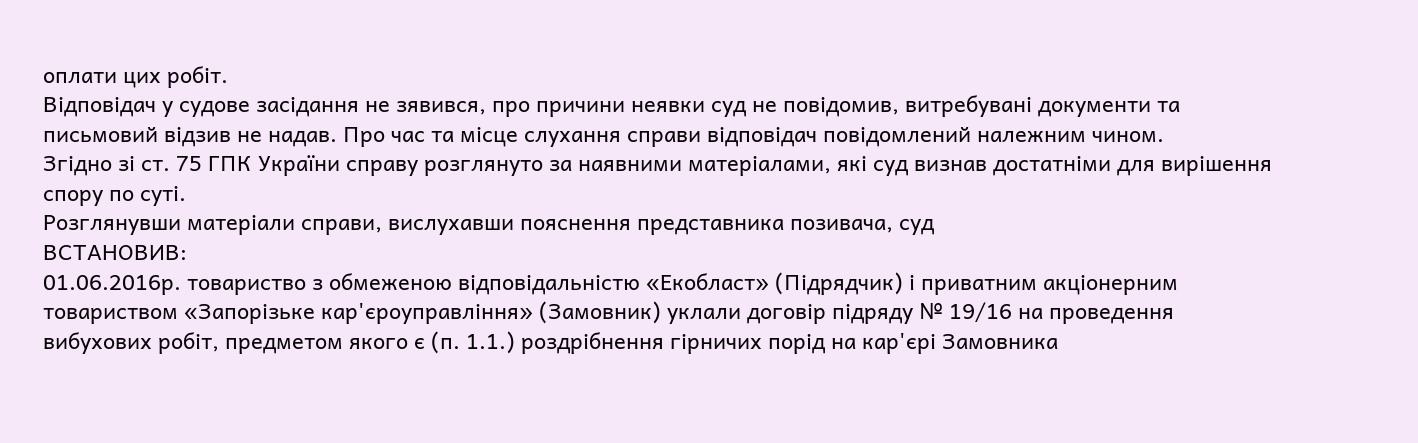оплати цих робіт.
Відповідач у судове засідання не зявився, про причини неявки суд не повідомив, витребувані документи та письмовий відзив не надав. Про час та місце слухання справи відповідач повідомлений належним чином.
Згідно зі ст. 75 ГПК України справу розглянуто за наявними матеріалами, які суд визнав достатніми для вирішення спору по суті.
Розглянувши матеріали справи, вислухавши пояснення представника позивача, суд
ВСТАНОВИВ:
01.06.2016р. товариство з обмеженою відповідальністю «Екобласт» (Підрядчик) і приватним акціонерним товариством «Запорізьке кар'єроуправління» (Замовник) уклали договір підряду № 19/16 на проведення вибухових робіт, предметом якого є (п. 1.1.) роздрібнення гірничих порід на кар'єрі Замовника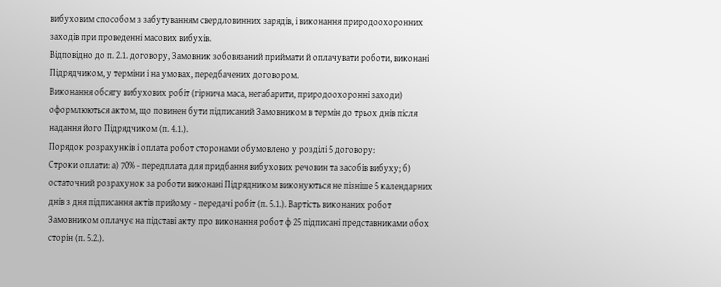вибуховим способом з забутуванням свердловинних зарядів, і виконання природоохоронних заходів при проведенні масових вибухів.
Відповідно до п. 2.1. договору, Замовник зобовязаний приймати й оплачувати роботи, виконані Підрядчиком, у терміни і на умовах, передбачених договором.
Виконання обсягу вибухових робіт (гірнича маса, негабарити, природоохоронні заходи) оформлюються актом, що повинен бути підписаний Замовником в термін до трьох днів після надання його Підрядчиком (п. 4.1.).
Порядок розрахунків і оплата робот сторонами обумовлено у розділі 5 договору:
Строки оплати: а) 70% - передплата для придбання вибухових речовин та засобів вибуху; б) остаточний розрахунок за роботи виконані Підрядником виконуються не пізніше 5 календарних днів з дня підписання актів прийому - передачі робіт (п. 5.1.). Вартість виконаних робот Замовником оплачує на підставі акту про виконання робот ф 25 підписані представниками обох сторін (п. 5.2.).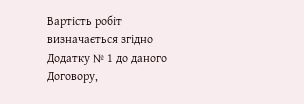Вартість робіт визначається згідно Додатку № 1 до даного Договору,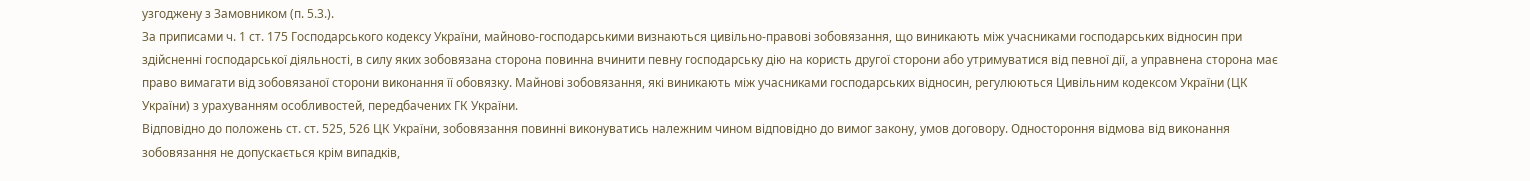узгоджену з Замовником (п. 5.3.).
За приписами ч. 1 ст. 175 Господарського кодексу України, майново-господарськими визнаються цивільно-правові зобовязання, що виникають між учасниками господарських відносин при здійсненні господарської діяльності, в силу яких зобовязана сторона повинна вчинити певну господарську дію на користь другої сторони або утримуватися від певної дії, а управнена сторона має право вимагати від зобовязаної сторони виконання її обовязку. Майнові зобовязання, які виникають між учасниками господарських відносин, регулюються Цивільним кодексом України (ЦК України) з урахуванням особливостей, передбачених ГК України.
Відповідно до положень ст. ст. 525, 526 ЦК України, зобовязання повинні виконуватись належним чином відповідно до вимог закону, умов договору. Одностороння відмова від виконання зобовязання не допускається крім випадків,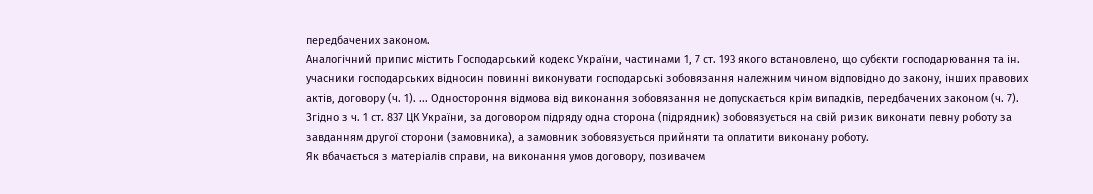передбачених законом.
Аналогічний припис містить Господарський кодекс України, частинами 1, 7 ст. 193 якого встановлено, що субєкти господарювання та ін. учасники господарських відносин повинні виконувати господарські зобовязання належним чином відповідно до закону, інших правових актів, договору (ч. 1). ... Одностороння відмова від виконання зобовязання не допускається крім випадків, передбачених законом (ч. 7).
Згідно з ч. 1 ст. 837 ЦК України, за договором підряду одна сторона (підрядник) зобовязується на свій ризик виконати певну роботу за завданням другої сторони (замовника), а замовник зобовязується прийняти та оплатити виконану роботу.
Як вбачається з матеріалів справи, на виконання умов договору, позивачем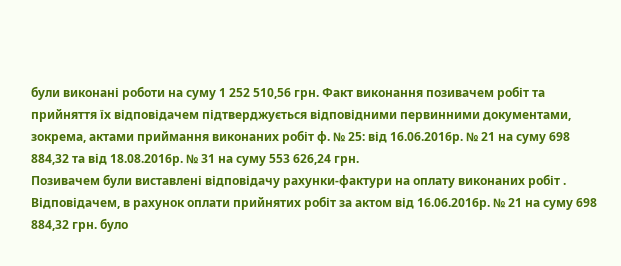були виконані роботи на суму 1 252 510,56 грн. Факт виконання позивачем робіт та прийняття їх відповідачем підтверджується відповідними первинними документами, зокрема, актами приймання виконаних робіт ф. № 25: від 16.06.2016р. № 21 на суму 698 884,32 та від 18.08.2016р. № 31 на суму 553 626,24 грн.
Позивачем були виставлені відповідачу рахунки-фактури на оплату виконаних робіт .
Відповідачем, в рахунок оплати прийнятих робіт за актом від 16.06.2016р. № 21 на суму 698 884,32 грн. було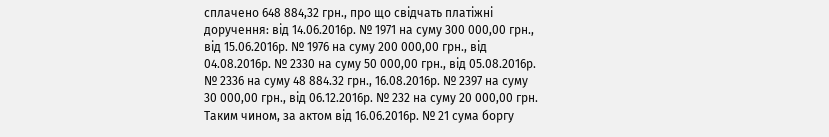сплачено 648 884,32 грн., про що свідчать платіжні доручення: від 14.06.2016р. № 1971 на суму 300 000,00 грн., від 15.06.2016р. № 1976 на суму 200 000,00 грн., від 04.08.2016р. № 2330 на суму 50 000,00 грн., від 05.08.2016р. № 2336 на суму 48 884.32 грн., 16.08.2016р. № 2397 на суму 30 000,00 грн., від 06.12.2016р. № 232 на суму 20 000,00 грн. Таким чином, за актом від 16.06.2016р. № 21 сума боргу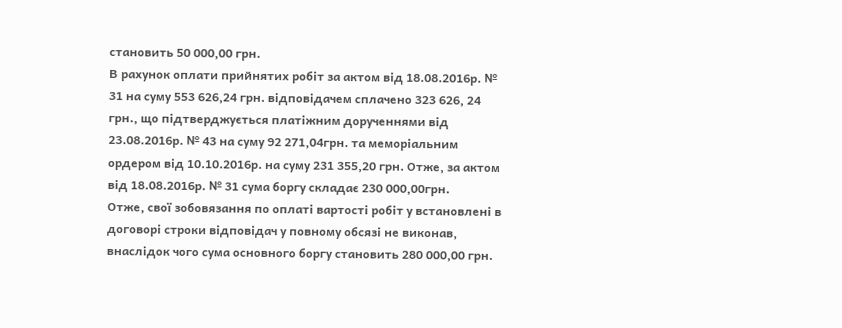становить 50 000,00 грн.
В рахунок оплати прийнятих робіт за актом від 18.08.2016р. № 31 на суму 553 626,24 грн. відповідачем сплачено 323 626, 24 грн., що підтверджується платіжним дорученнями від 23.08.2016р. № 43 на суму 92 271,04грн. та меморіальним ордером від 10.10.2016р. на суму 231 355,20 грн. Отже, за актом від 18.08.2016р. № 31 сума боргу складає 230 000,00грн.
Отже, свої зобовязання по оплаті вартості робіт у встановлені в договорі строки відповідач у повному обсязі не виконав, внаслідок чого сума основного боргу становить 280 000,00 грн.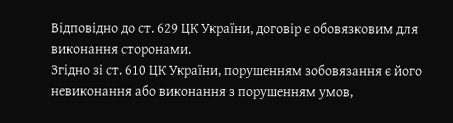Відповідно до ст. 629 ЦК України, договір є обовязковим для виконання сторонами.
Згідно зі ст. 610 ЦК України, порушенням зобовязання є його невиконання або виконання з порушенням умов,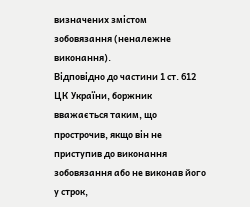визначених змістом зобовязання (неналежне виконання).
Відповідно до частини 1 ст. 612 ЦК України, боржник вважається таким, що прострочив, якщо він не приступив до виконання зобовязання або не виконав його у строк,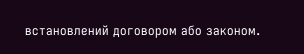встановлений договором або законом.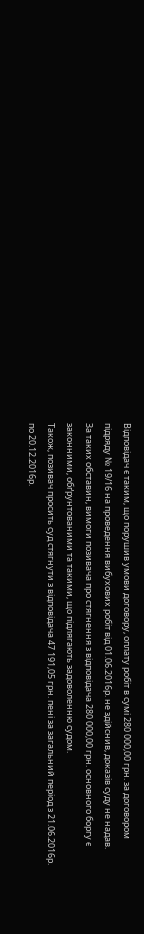Відповідач є таким, що порушив умови договору, оплату робіт в сумі 280 000,00 грн. за договором підряду № 19/16 на проведення вибухових робіт від 01.06.2016р. не здійснив, доказів суду не надав.
За таких обставин, вимоги позивача про стягнення з відповідача 280 000,00 грн. основного боргу є законними, обґрунтованими та такими, що підлягають задоволенню судом.
Також, позивач просить суд стягнути з відповідача 47 191,05 грн. пені за загальний період з 21.06.2016р. по 20.12.2016р.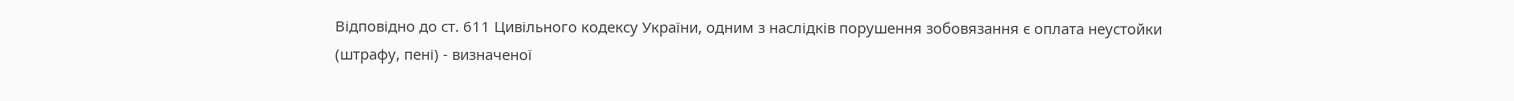Відповідно до ст. 611 Цивільного кодексу України, одним з наслідків порушення зобовязання є оплата неустойки (штрафу, пені) - визначеної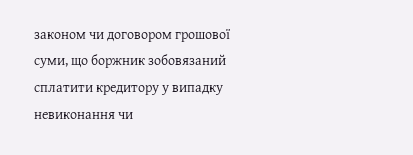законом чи договором грошової суми, що боржник зобовязаний сплатити кредитору у випадку невиконання чи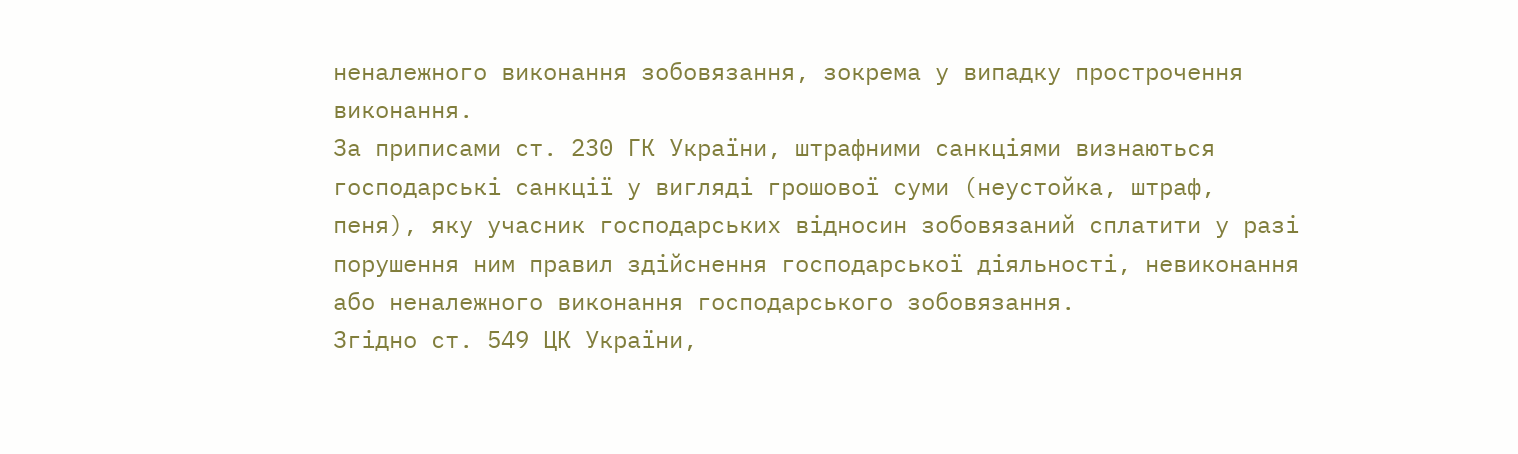неналежного виконання зобовязання, зокрема у випадку прострочення виконання.
За приписами ст. 230 ГК України, штрафними санкціями визнаються господарські санкції у вигляді грошової суми (неустойка, штраф, пеня), яку учасник господарських відносин зобовязаний сплатити у разі порушення ним правил здійснення господарської діяльності, невиконання або неналежного виконання господарського зобовязання.
Згідно ст. 549 ЦК України,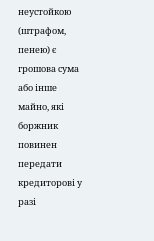неустойкою (штрафом, пенею) є грошова сума або інше майно, які боржник повинен передати кредиторові у разі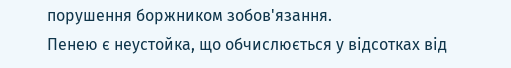порушення боржником зобов'язання.
Пенею є неустойка, що обчислюється у відсотках від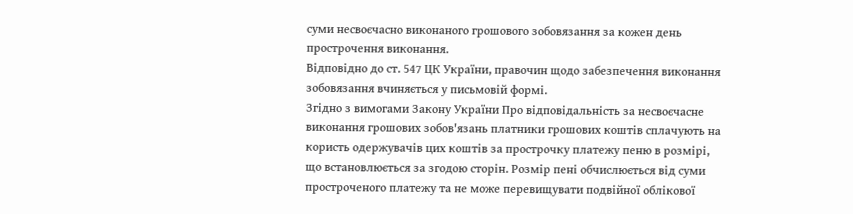суми несвоєчасно виконаного грошового зобовязання за кожен день прострочення виконання.
Відповідно до ст. 547 ЦК України, правочин щодо забезпечення виконання зобовязання вчиняється у письмовій формі.
Згідно з вимогами Закону України Про відповідальність за несвоєчасне виконання грошових зобов'язань платники грошових коштів сплачують на користь одержувачів цих коштів за прострочку платежу пеню в розмірі, що встановлюється за згодою сторін. Розмір пені обчислюється від суми простроченого платежу та не може перевищувати подвійної облікової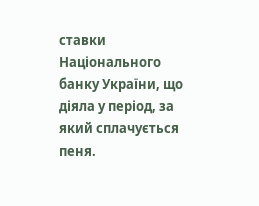ставки Національного банку України, що діяла у період, за який сплачується пеня.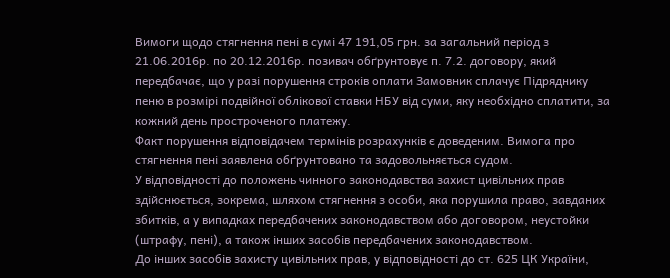Вимоги щодо стягнення пені в сумі 47 191,05 грн. за загальний період з 21.06.2016р. по 20.12.2016р. позивач обґрунтовує п. 7.2. договору, який передбачає, що у разі порушення строків оплати Замовник сплачує Підряднику пеню в розмірі подвійної облікової ставки НБУ від суми, яку необхідно сплатити, за кожний день простроченого платежу.
Факт порушення відповідачем термінів розрахунків є доведеним. Вимога про стягнення пені заявлена обґрунтовано та задовольняється судом.
У відповідності до положень чинного законодавства захист цивільних прав здійснюється, зокрема, шляхом стягнення з особи, яка порушила право, завданих збитків, а у випадках передбачених законодавством або договором, неустойки (штрафу, пені), а також інших засобів передбачених законодавством.
До інших засобів захисту цивільних прав, у відповідності до ст. 625 ЦК України,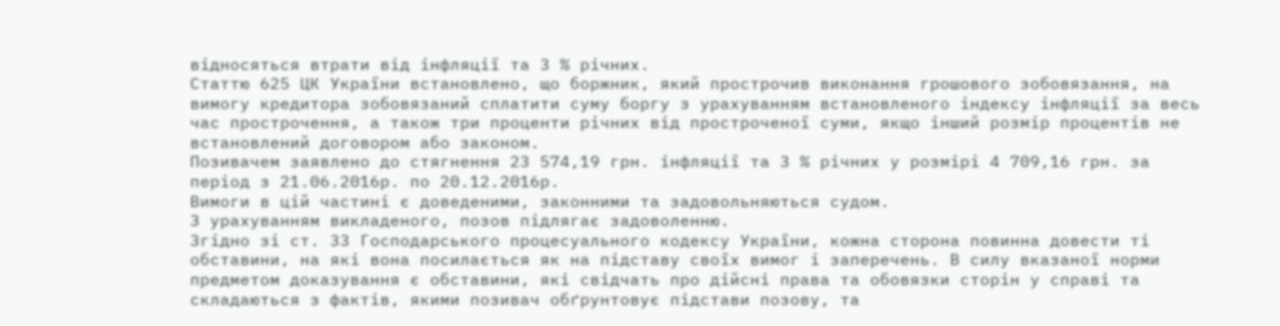відносяться втрати від інфляції та 3 % річних.
Статтю 625 ЦК України встановлено, що боржник, який прострочив виконання грошового зобовязання, на вимогу кредитора зобовязаний сплатити суму боргу з урахуванням встановленого індексу інфляції за весь час прострочення, а також три проценти річних від простроченої суми, якщо інший розмір процентів не встановлений договором або законом.
Позивачем заявлено до стягнення 23 574,19 грн. інфляції та 3 % річних у розмірі 4 709,16 грн. за період з 21.06.2016р. по 20.12.2016р.
Вимоги в цій частині є доведеними, законними та задовольняються судом.
З урахуванням викладеного, позов підлягає задоволенню.
Згідно зі ст. 33 Господарського процесуального кодексу України, кожна сторона повинна довести ті обставини, на які вона посилається як на підставу своїх вимог і заперечень. В силу вказаної норми предметом доказування є обставини, які свідчать про дійсні права та обовязки сторін у справі та складаються з фактів, якими позивач обґрунтовує підстави позову, та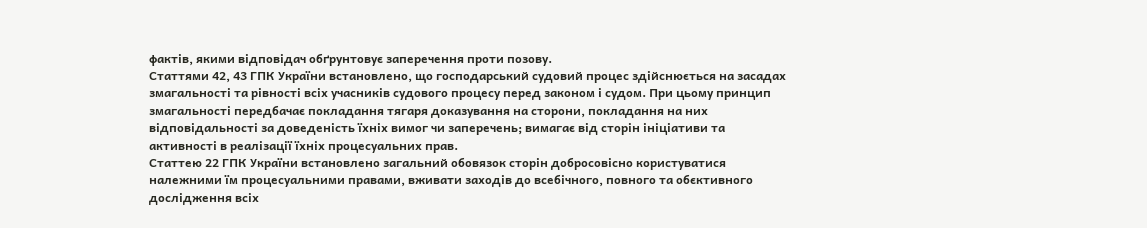фактів, якими відповідач обґрунтовує заперечення проти позову.
Статтями 42, 43 ГПК України встановлено, що господарський судовий процес здійснюється на засадах змагальності та рівності всіх учасників судового процесу перед законом і судом. При цьому принцип змагальності передбачає покладання тягаря доказування на сторони, покладання на них відповідальності за доведеність їхніх вимог чи заперечень; вимагає від сторін ініціативи та активності в реалізації їхніх процесуальних прав.
Статтею 22 ГПК України встановлено загальний обовязок сторін добросовісно користуватися належними їм процесуальними правами, вживати заходів до всебічного, повного та обєктивного дослідження всіх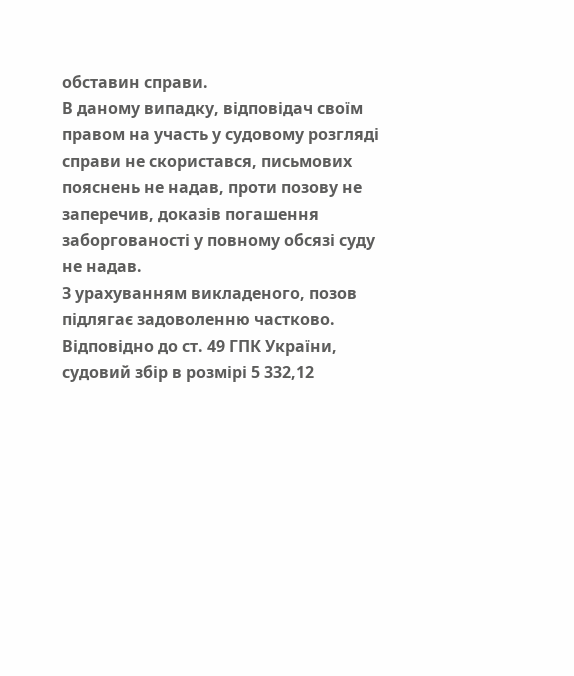обставин справи.
В даному випадку, відповідач своїм правом на участь у судовому розгляді справи не скористався, письмових пояснень не надав, проти позову не заперечив, доказів погашення заборгованості у повному обсязі суду не надав.
З урахуванням викладеного, позов підлягає задоволенню частково.
Відповідно до ст. 49 ГПК України, судовий збір в розмірі 5 332,12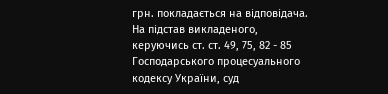грн. покладається на відповідача.
На підстав викладеного, керуючись ст. ст. 49, 75, 82 - 85 Господарського процесуального кодексу України, суд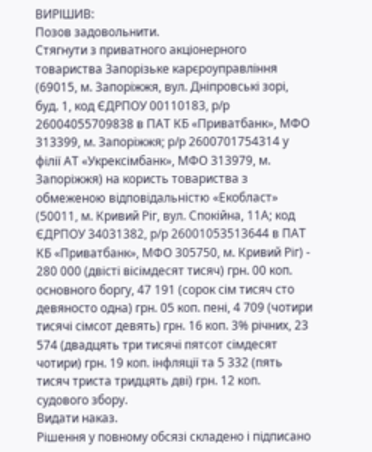ВИРІШИВ:
Позов задовольнити.
Стягнути з приватного акціонерного товариства Запорізьке карєроуправління (69015, м. Запоріжжя, вул. Дніпровські зорі, буд. 1, код ЄДРПОУ 00110183, р/р 26004055709838 в ПАТ КБ «Приватбанк», МФО 313399, м. Запоріжжя; р/р 2600701754314 у філії АТ «Укрексімбанк», МФО 313979, м. Запоріжжя) на користь товариства з обмеженою відповідальністю «Екобласт» (50011, м. Кривий Ріг, вул. Спокійна, 11А; код ЄДРПОУ 34031382, р/р 26001053513644 в ПАТ КБ «Приватбанк», МФО 305750, м. Кривий Ріг) - 280 000 (двісті вісімдесят тисяч) грн. 00 коп. основного боргу, 47 191 (сорок сім тисяч сто девяносто одна) грн. 05 коп. пені, 4 709 (чотири тисячі сімсот девять) грн. 16 коп. 3% річних, 23 574 (двадцять три тисячі пятсот сімдесят чотири) грн. 19 коп. інфляції та 5 332 (пять тисяч триста тридцять дві) грн. 12 коп. судового збору.
Видати наказ.
Рішення у повному обсязі складено і підписано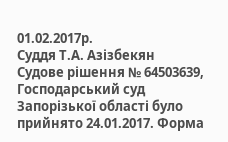01.02.2017р.
Суддя Т.А. Азізбекян
Судове рішення № 64503639, Господарський суд Запорізької області було прийнято 24.01.2017. Форма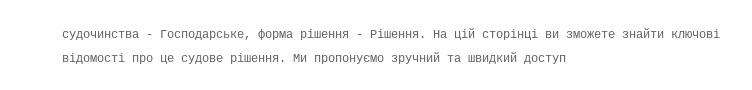судочинства - Господарське, форма рішення - Рішення. На цій сторінці ви зможете знайти ключові відомості про це судове рішення. Ми пропонуємо зручний та швидкий доступ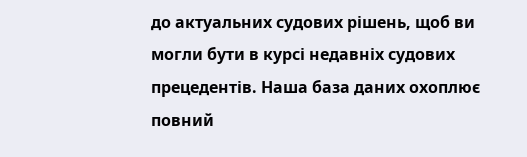до актуальних судових рішень, щоб ви могли бути в курсі недавніх судових прецедентів. Наша база даних охоплює повний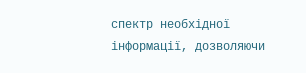спектр необхідної інформації, дозволяючи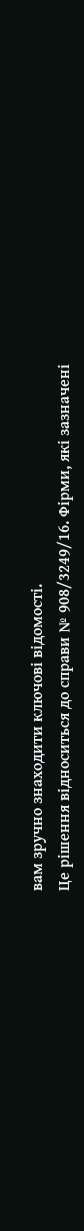вам зручно знаходити ключові відомості.
Це рішення відноситься до справи № 908/3249/16. Фірми, які зазначені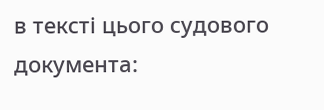в тексті цього судового документа: